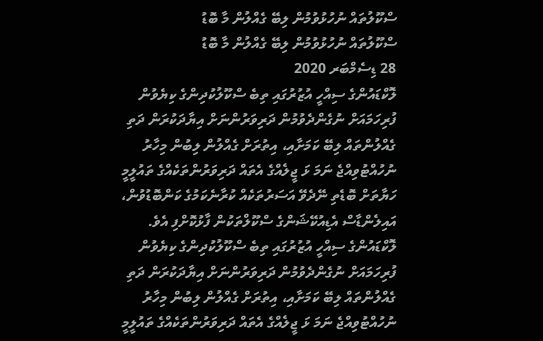ސްކޫލުތައް ނުހުޅުވުމުން ލިބޭ ގެއްލުން މާ ބޮޑު
ސްކޫލުތައް ނުހުޅުވުމުން ލިބޭ ގެއްލުން މާ ބޮޑު
28 ޑިސެމްބަރ 2020
ލޮކްޑައުންގެ ސިއްހީ އުޒުރުގައި ތިބެ ސްކޫލުކުދިންގެ ކިޔެވުން ފުރިހަމައަށް ނުގެންދެވުމުން ދަރިވަރުންނަށް އިޔާދަކުރަން ދަތި ގެއްލުންތައް ލިބޭ ކަމަށާއި، އިތުރަށް ގެއްލުން ލިބުން މިހާރު ނުހުއްޓުވިއްޖެ ނަމަ ޅަ ޖީލެއްގެ އެތައް ދަރިވަރުންތަކެއްގެ ތައުލީމީ ހަޔާތަށް ބޮޑެތި ނޭދެވޭ އަސަރުތަކެއް ކުރާނެކަމުގެ ކަންބޮޑުވުން، އައިލެންޑާސް އެޑިއުކޭޝަންގެ ސްކޫލްތަކުން ފާޅުކޮށްފި އެވެ.
ލޮކްޑައުންގެ ސިއްހީ އުޒުރުގައި ތިބެ ސްކޫލުކުދިންގެ ކިޔެވުން ފުރިހަމައަށް ނުގެންދެވުމުން ދަރިވަރުންނަށް އިޔާދަކުރަން ދަތި ގެއްލުންތައް ލިބޭ ކަމަށާއި، އިތުރަށް ގެއްލުން ލިބުން މިހާރު ނުހުއްޓުވިއްޖެ ނަމަ ޅަ ޖީލެއްގެ އެތައް ދަރިވަރުންތަކެއްގެ ތައުލީމީ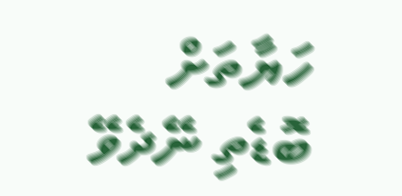ހަޔާތަށް ބޮޑެތި ނޭދެވޭ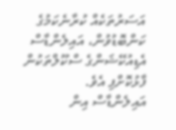އަސަރުތަކެއް ކުރާނެކަމުގެ ކަންބޮޑުވުން، އައިލެންޑާސް އެޑިއުކޭޝަންގެ ސްކޫލްތަކުން ފާޅުކޮށްފި އެވެ.
އައިލެންޑާސް އިން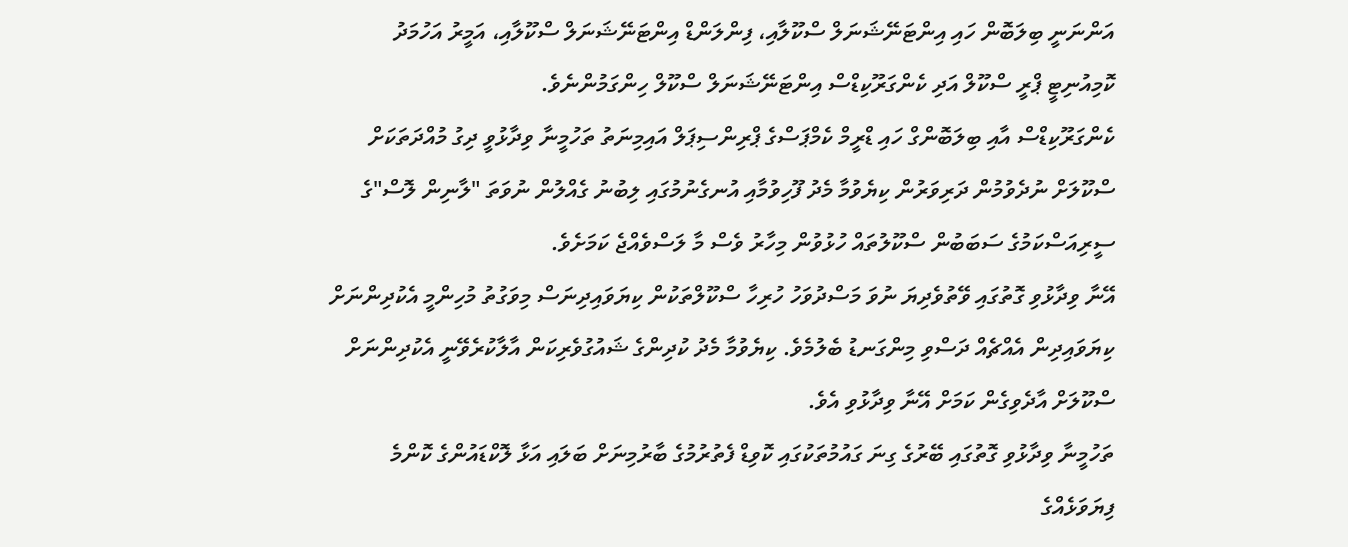އަންނަނީ ބިލަބޮން ހައި އިންޓަނޭޝަނަލް ސްކޫލާއި، ފިންލަންޑް އިންޓަނޭޝަނަލް ސްކޫލާއި، އަމީރު އަހުމަދު ކޮމިއުނިޓީ ޕްރީ ސްކޫލް އަދި ކެންގަރޫކިޑްސް އިންޓަނޭޝަނަލް ސްކޫލް ހިންގަމުންނެވެ.
ކެންގަރޫކިޑްސް އާއި ބިލަބޮންގް ހައި ޑްރީމް ކެމްޕަސްގެ ޕްރިންސިޕަލް އައިމިނަތު ތަހުމީނާ ވިދާޅުވީ ދިގު މުއްދަތަކަށް ސްކޫލަށް ނުދެވުމުން ދަރިވަރުން ކިޔެވުމާ މެދު ފޫހިވުމާއި އުނގެނުމުގައި ލިބުނު ގެއްލުން ނުވަތަ "ލާނިން ލޮސް"ގެ ސީރިއަސްކަމުގެ ސަބަބުން ސްކޫލުތައް ހުޅުވުން މިހާރު ވެސް މާ ލަސްވެއްޖެ ކަމަށެވެ.
އޭނާ ވިދާޅުވި ގޮތުގައި ވޭތުވެދިޔަ ނުވަ މަސްދުވަހު ހުރިހާ ސްކޫލްތަކުން ކިޔަވައިދިނަސް މިވަގުތު މުހިންމީ އެކުދިންނަށް ކިޔަވައިދިން އެއްޗެއް ދަސްވި މިންގަނޑު ބެލުމެވެ. ކިޔެވުމާ މެދު ކުދިންގެ ޝައުގުވެރިކަން އާލާކުރެވޭނީ އެކުދިންނަށް ސްކޫލަށް އާދެވިގެން ކަމަށް އޭނާ ވިދާޅުވި އެވެ.
ތަހުމީނާ ވިދާޅުވި ގޮތުގައި ބޭރުގެ ގިނަ ގައުމުތަކުގައި ކޮވިޑް ފެތުރުމުގެ ބާރުމިނަށް ބަލައި އަޅާ ލޮކްޑައުންގެ ކޮންމެ ފިޔަވަޅެއްގެ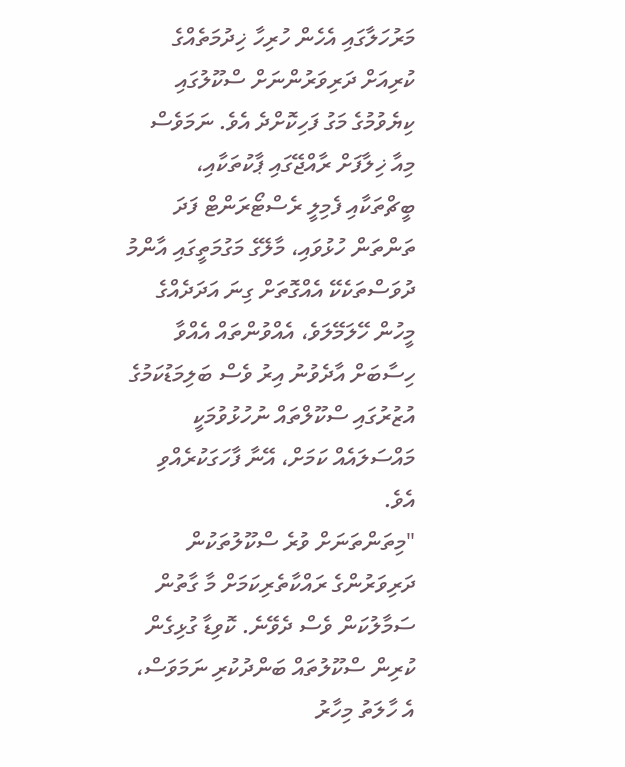މަރުހަލާގައި އެހެން ހުރިހާ ޚިދުމަތެއްގެ ކުރިއަށް ދަރިވަރުންނަށް ސްކޫލުގައި ކިޔެވުމުގެ މަގު ފަހިކޮށްދެ އެވެ. ނަމަވެސް މިއާ ޚިލާފަށް ރާއްޖޭގައި ޕާކުތަކާއި، ބީޗްތަކާއި ފެމިލީ ރެސްޓޯރަންޓް ފަދަ ތަންތަން ހުޅުވައި، މާލޭގެ މަގުމަތީގައި އާންމު ދުވަސްތަކެކޭ އެއްގޮތަށް ގިނަ އަދަދެއްގެ މީހުން ހޭލަމޭލަވެ، އެއްވުންތައް އެއްވާ ހިސާބަށް އާދެވުނު އިރު ވެސް ބަލިމަޑުކަމުގެ އުޒުރުގައި ސްކޫލްތައް ނުހުޅުވުމަކީ މައްސަލައެއް ކަމަށް، އޭނާ ފާހަގަކުރެއްވި އެވެ.
"މިތަންތަނަށް ވުރެ ސްކޫލުތަކުން ދަރިވަރުންގެ ރައްކާތެރިކަމަށް މާ ގާތުން ސަމާލުކަން ވެސް ދެވޭނެ. ކޮވިޑާ ގުޅިގެން ކުރިން ސްކޫލުތައް ބަންދުކުރި ނަމަވަސް، އެ ހާލަތު މިހާރު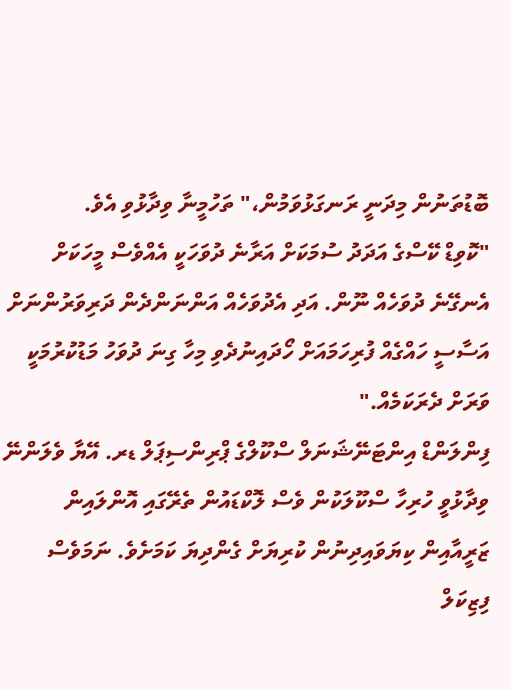ބޮޑުތަނުން މިދަނީ ރަނގަޅުވަމުން،" ތަހުމީނާ ވިދާޅުވި އެވެ.
"ކޮވިޑް ކޭސްގެ އަދަދު ސުމަކަށް އަރާނެ ދުވަހަކީ އެއްވެސް މީހަކަށް އެނގޭނެ ދުވަހެއް ނޫން. އަދި އެދުވަހެއް އަންނަންދެން ދަރިވަރުންނަށް އަސާސީ ހައްގެއް ފުރިހަމައަށް ހޯދައިނުދެވި މިހާ ގިނަ ދުވަހު މަޑުކުރުމަކީ ވަރަށް ދެރަކަމެއް."
ފިންލަންޑް އިންޓަނޭޝަނަލް ސްކޫލްގެ ޕްރިންސިޕަލް ޑރ. އޭޔާ ވެލަންނޭ ވިދާޅުވީ ހުރިހާ ސްކޫލަކުން ވެސް ލޮކްޑައުން ތެރޭގައި އޮންލައިން ޒަރީއާއިން ކިޔަވައިދިނުން ކުރިޔަށް ގެންދިޔަ ކަމަށެވެ. ނަމަވެސް ފިޒިކަލް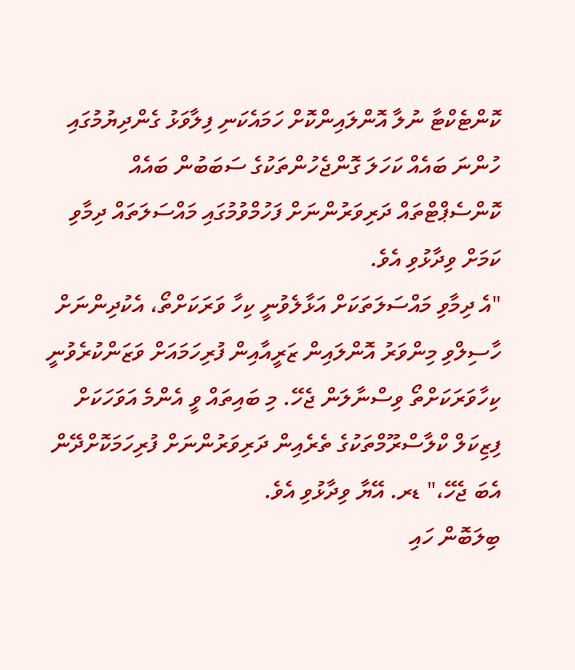ކޮންޓެކްޓާ ނުލާ އޮންލައިންކޮށް ހަމައެކަނި ފިލާވަޅު ގެންދިޔުމުގައި ހުންނަ ބައެއް ކަހަލަ ގޮންޖެހުންތަކުގެ ސަބަބުން ބައެއް ކޮންސެޕްޓްތައް ދަރިވަރުންނަށް ފަހުމްވުމުގައި މައްސަލަތައް ދިމާވި ކަމަށް ވިދާޅުވި އެވެ.
"އެ ދިމާވި މައްސަލަތަކަށް އަޅާލެވުނީ ކިހާ ވަރަކަށްތޯ، އެކުދިންނަށް ހާސިލްވި މިންވަރު އޮންލައިން ޒަރީއާއިން ފުރިހަމައަށް ވަޒަންކުރެވުނީ ކިހާވަރަކަށްތޯ ވިސްނާލަން ޖެހޭ. މި ބައިތައް ވީ އެންމެ އަވަހަކަށް ފިޒިކަލް ކްލާސްރޫމްތަކުގެ ތެރެއިން ދަރިވަރުންނަށް ފުރިހަމަކޮށްދޭން އެބަ ޖެހޭ،" ޑރ. އޭޔާ ވިދާޅުވި އެވެ.
ބިލަބޮން ހައި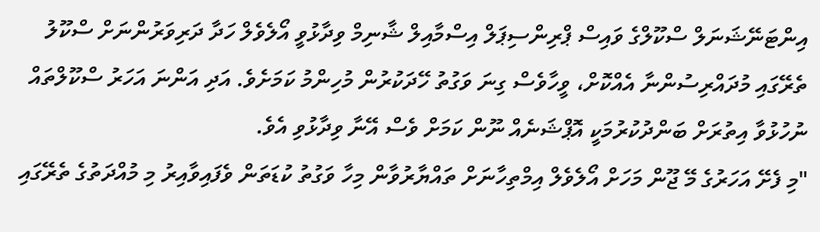އިންޓަނޭޝަނަލް ސްކޫލްގެ ވައިސް ޕްރިންސިޕަލް އިސްމާއިލް ޝާނިމް ވިދާޅުވީ އޯލެވެލް ހަދާ ދަރިވަރުންނަށް ސްކޫލު ތެރޭގައި މުދައްރިސުންނާ އެއްކޮށް، ވީހާވެސް ގިނަ ވަގުތު ހޭދަކުރުން މުހިންމު ކަމަށެވެ. އަދި އަންނަ އަހަރު ސްކޫލްތައް ނުހުޅުވާ އިތުރަށް ބަންދުކުރުމަކީ އޮޕްޝަނެއް ނޫން ކަމަށް ވެސް އޭނާ ވިދާޅުވި އެވެ.
"މި ފެށޭ އަހަރުގެ މޭ ޖޫން މަހަށް އޯލެވެލް އިމްތިހާނަށް ތައްޔާރުވާން މިހާ ވަގުތު ކުޑަތަން ވެފައިވާއިރު މި މުއްދަތުގެ ތެރޭގައި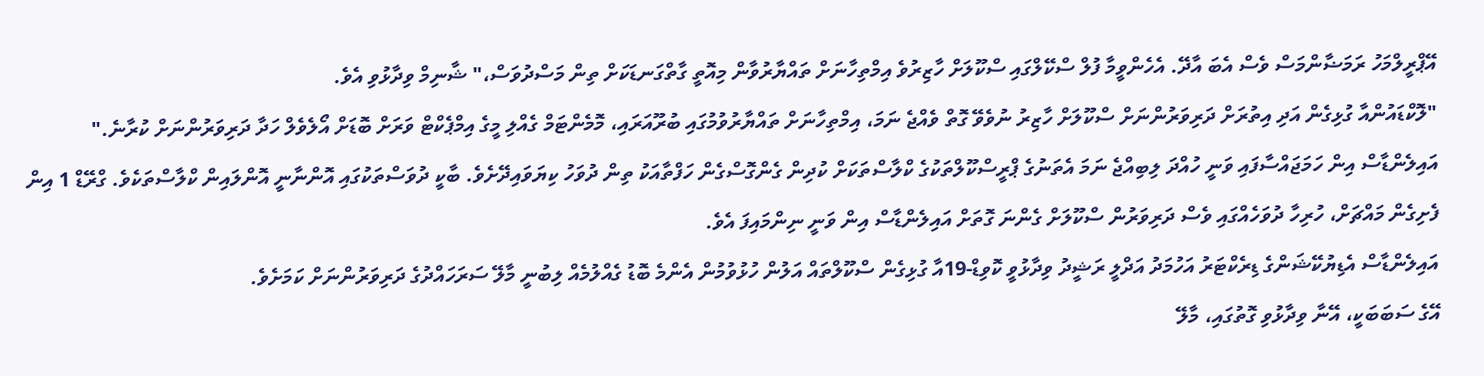އޭޕްރީލްމަހު ރަމަޟާންމަސް ވެސް އެބަ އާދޭ. އެހެންވީމާ ފުލް ސްކޭލްގައި ސްކޫލަށް ހާޒިރުވެ އިމްތިހާނަށް ތައްޔާރުވާން މިއޮތީ ގާތްގަނޑަކަށް ތިން މަސްދުވަސް،" ޝާނިމް ވިދާޅުވި އެވެ.
"ލޮކްޑައުންއާ ގުޅިގެން އަދި އިތުރަށް ދަރިވަރުންނަށް ސްކޫލަށް ހާޒިރު ނުވެވޭ ގޮތް ވެއްޖެ ނަމަ، އިމްތިހާނަށް ތައްޔާރުވުމުގައި ބުރޫއަރައި، މޮމެންޓަމް ގެއްލި މީގެ އިމްޕެކްޓް ވަރަށް ބޮޑަށް އޯލެވެލް ހަދާ ދަރިވަރުންނަށް ކުރާނެ."
އައިލެންޑާސް އިން ހަމަޖައްސާފައި ވަނީ ހުއްދަ ލިބިއްޖެ ނަމަ އެތަނުގެ ޕްރީސްކޫލްތަކުގެ ކްލާސްތަކަށް ކުދިން ގެންގޮސްގެން ހަފްތާއަކު ތިން ދުވަހު ކިޔަވައިދޭށެވެ. ބާކީ ދުވަސްތަކުގައި އޮންނާނީ އޮންލައިން ކްލާސްތަކެވެ. ގްރޭޑް 1 އިން ފެށިގެން މައްޗަށް، ހުރިހާ ދުވަހެއްގައި ވެސް ދަރިވަރުން ސްކޫލަށް ގެންނަ ގޮތަށް އައިލެންޑާސް އިން ވަނީ ނިންމައިފަ އެވެ.
އައިލެންޑާސް އެޑިޔުކޭޝަންގެ ޑިރެކްޓަރު އަހުމަދު އަދްލީ ރަޝީދު ވިދާޅުވީ ކޮވިޑް-19އާ ގުޅިގެން ސްކޫލްތައް އަލުން ހުޅުވުމުން އެންމެ ބޮޑު ގެއްލުމެއް ލިބުނީ މާލޭ ސަރަހައްދުގެ ދަރިވަރުންނަށް ކަމަށެވެ.
އޭގެ ސަބަބަކީ، އޭނާ ވިދާޅުވި ގޮތުގައި، މާލޭ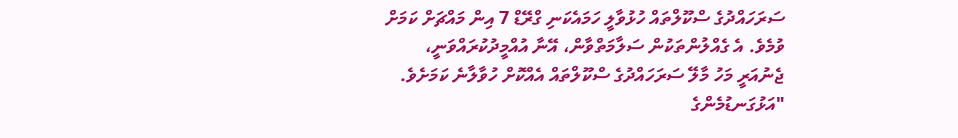ސަރަހައްދުގެ ސްކޫލްތައް ހުޅުވާލީ ހަމައެކަނި ގްރޭޑް 7 އިން މައްޗަށް ކަމަށް ވުމެވެ. އެ ގެއްލުންތަކުން ސަލާމަތްވާން، އޭނާ އުއްމީދުކުރައްވަނީ، ޖެނުއަރީ މަހު މާލޭ ސަރަހައްދުގެ ސްކޫލްތައް އެއްކޮށް ހުވާލާނެ ކަމަށެވެ.
"އަޅުގަނޑުމެންގެ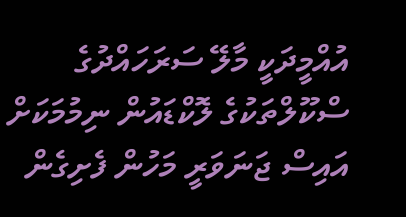އުއްމީދަކީ މާލޭ ސަރަހައްދުގެ ސްކޫލްތަކުގެ ލޮކްޑައުން ނިމުމަކަށް އައިސް ޖަނަވަރީ މަހުން ފެށިގެން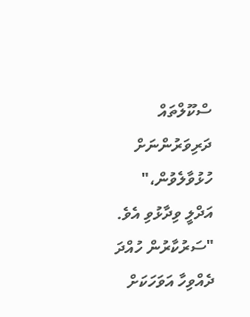ސްކޫލްތައް ދަރިވަރުންނަށް ހުޅުވާލެވުން،" އަދްލީ ވިދާޅުވި އެވެ.
"ސަރުކާރުން ހުއްދަ ދެއްވިހާ އަވަހަކަށް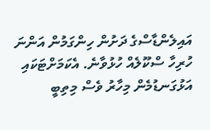އައިލެންޑާސްގެ ދަށުން ހިންގަމުން އަންނަ ހުރިހާ ސްކޫލެއް ހުޅުވާނެ. އެކަމަށްޓަކައި އަޅުގަނޑުމެން މިހާރު ވެސް މިތިބީ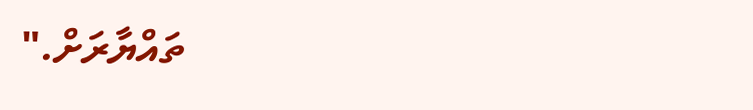ތައްޔާރަށް."